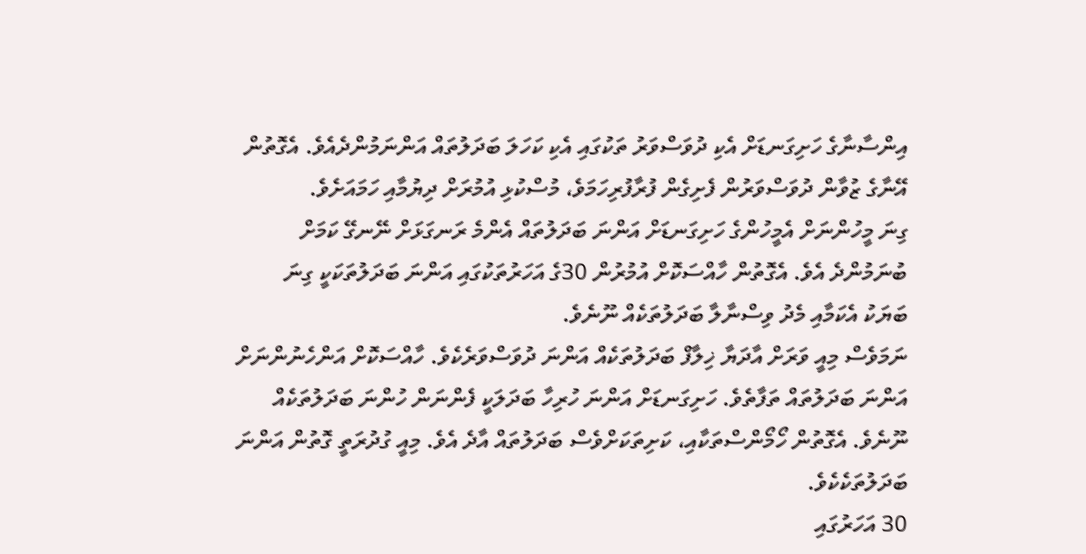އިންސާނާގެ ހަށިގަނޑަށް އެކި ދުވަސްވަރު ތަކުގައި އެކި ކަހަލަ ބަދަލުތައް އަންނަމުންދެއެވެ. އެގޮތުން އޭނާގެ ޒުވާން ދުވަސްވަރުން ފެށިގެން ފުރާފުރިހަމަވެ، މުސްކުޅި އުމުރަށް ދިޔުމާއި ހަމައަށެވެ.
ގިނަ މީހުންނަށް އެމީހުންގެ ހަށިގަނޑަށް އަންނަ ބަދަލުތައް އެންމެ ރަނގަޅަށް ނޭނގޭ ކަމަށް ބުނަމުންދެ އެވެ. އެގޮތުން ހާއްސަކޮށް އުމުރުން 30ގެ އަހަރުތަކުގައި އަންނަ ބަދަލުތަކަކީ ގިނަ ބަޔަކު އެކަމާއި މެދު ވިސްނާލާ ބަދަލުތަކެއް ނޫނެވެ.
ނަމަވެސް މިއީ ވަރަށް އާދަޔާ ޚިލާފް ބަދަލުތަކެއް އަންނަ ދުވަސްވަރެކެވެ. ހާއްސަކޮށް އަންހެނުންނަށް އަންނަ ބަދަލުތައް ތަފާތެވެ. ހަށިގަނޑަށް އަންނަ ހުރިހާ ބަދަލަކީ ފެންނަން ހުންނަ ބަދަލުތަކެއް ނޫނެވެ. އެގޮތުން ހޯމޯންސްތަކާއި، ކަށިތަކަށްވެސް ބަދަލުތައް އާދެ އެވެ. މިއީ ގުދުރަތީ ގޮތުން އަންނަ ބަދަލުތަކެކެވެ.
30 އަހަރުގައި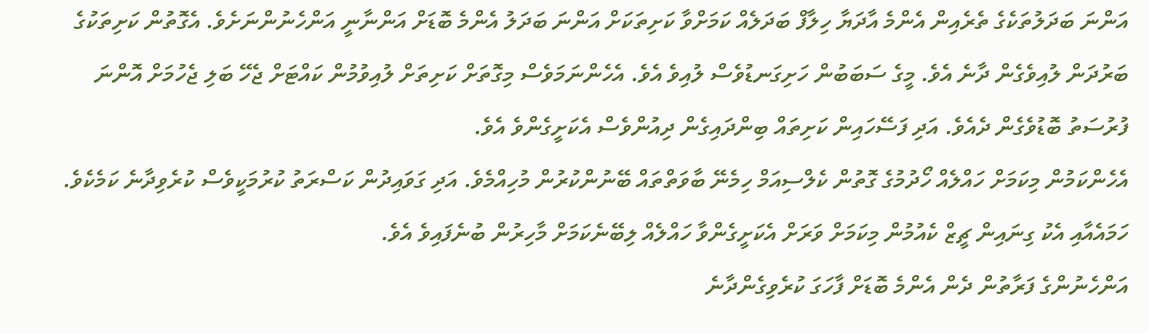އަންނަ ބަދަލުތަކެގެ ތެރެއިން އެންމެ އާދަޔާ ހިލާފް ބަދަލެއް ކަމަށްވާ ކަށިތަކަށް އަންނަ ބަދަލު އެންމެ ބޮޑަށް އަންނާނީ އަންހެނުންނަށެވެ. އެގޮތުން ކަށިތަކުގެ ބަރުދަން ލުއިވެގެން ދާނެ އެވެ. މީގެ ސަބަބުން ހަށިގަނޑުވެސް ލުއިވެ އެވެ. އެހެންނަމަވެސް މިގޮތަށް ކަށިތަށް ލުއިވުމުން ކައްޓަށް ޖެހޭ ބަލި ޖެހުމަށް އޮންނަ ފުރުސަތު ބޮޑުވެގެން ދެއެވެ. އަދި ފަސޭހައިން ކަށިތައް ބިންދައިގެން ދިއުންވެސް އެކަށީގެންވެ އެވެ.
އެހެންކަމުން މިކަމަށް ހައްލެއް ހޯދުމުގެ ގޮތުން ކެލްސިއަމް ހިމެނޭ ބާވަތްތައް ބޭނުންކުރުން މުހިއްމެވެ. އަދި ގަވައިދުން ކަސްރަތު ކުރުމަކީވެސް ކުރެވިދާނެ ކަމެކެވެ. ހަމައެއާއި އެކު ގިނައިން ޗީޒް ކެއުމުން މިކަމަށް ވަރަށް އެކަށީގެންވާ ހައްލެއް ލިބޭނެކަމަށް މާހިރުން ބުނެފައިވެ އެވެ.
އަންހެނުންގެ ފަރާތުން ދެން އެންމެ ބޮޑަށް ފާހަގަ ކުރެވިގެންދާނެ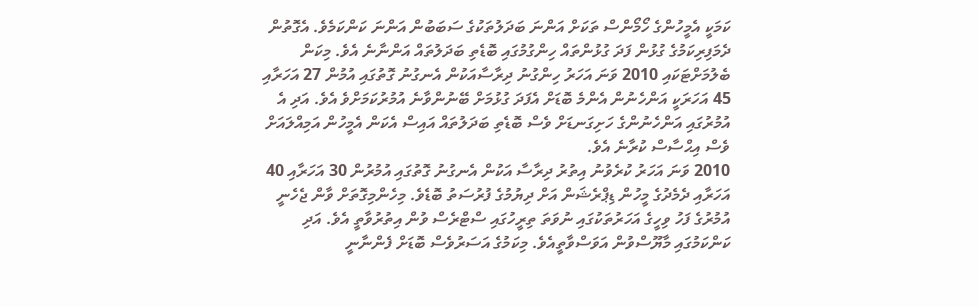ކަމަކީ އެމީހުންގެ ހޯމޯންސް ތަކަށް އަންނަ ބަދަލުތަކުގެ ސަބަބުން އަންނަ ކަންކަމެވެ. އެގޮތުން ދެމަފިރިކަމުގެ ގުޅުން ފަދަ ގުޅުންތައް ހިންގުމުގައި ބޮޑެތި ބަދަލުތައް އަންނާނެ އެވެ. މިކަން ބެލުމަށްޓަކައި 2010 ވަނަ އަހަރު ހިންގުނު ދިރާސާއަކުން އެނގުނު ގޮތުގައި އުމުން 27 އަހަރާއި 45 އަހަރަކީ އަންހެނުން އެންމެ ބޮޑަށް އެފަދަ ގުޅުމަށް ބޭނުންވާނެ އުމުރުކަމަށްވެ އެވެ. އަދި އެ އުމުރުގައި އަންހެނުންގެ ހަށިގަނޑަށް ވެސް ބޮޑެތި ބަދަލުތައް އައިސް އެކަން އެމީހުން އަމިއްލައަށް ވެސް އިޙްސާސް ކުރާނެ އެވެ.
2010 ވަނަ އަހަރު ކުރެވުނު އިތުރު ދިރާސާ އަކުން އެނގުނު ގޮތުގައި އުމުރުން 30 އަހަރާއި 40 އަހަރާއި ދެމެދުގެ މީހުން ޑިޕްރެޝަން އަށް ދިޔުމުގެ ފުރުސަތު ބޮޑެވެ. މިހެންމިގޮތަށް ވާން ޖެހެނީ އުމުރުގެ ފަހު ވިހީގެ އަހަރުތަކުގައި ނުވަތަ ތިރީހުގައި ސްޓްރެސް ވުން އިތުރުވާތީ އެވެ. އަދި ކަންކަމުގައި މާޔޫސްވުން އަވަސްވާތީއެވެ. މިކަމުގެ އަސަރުވެސް ބޮޑަށް ފެންނާނީ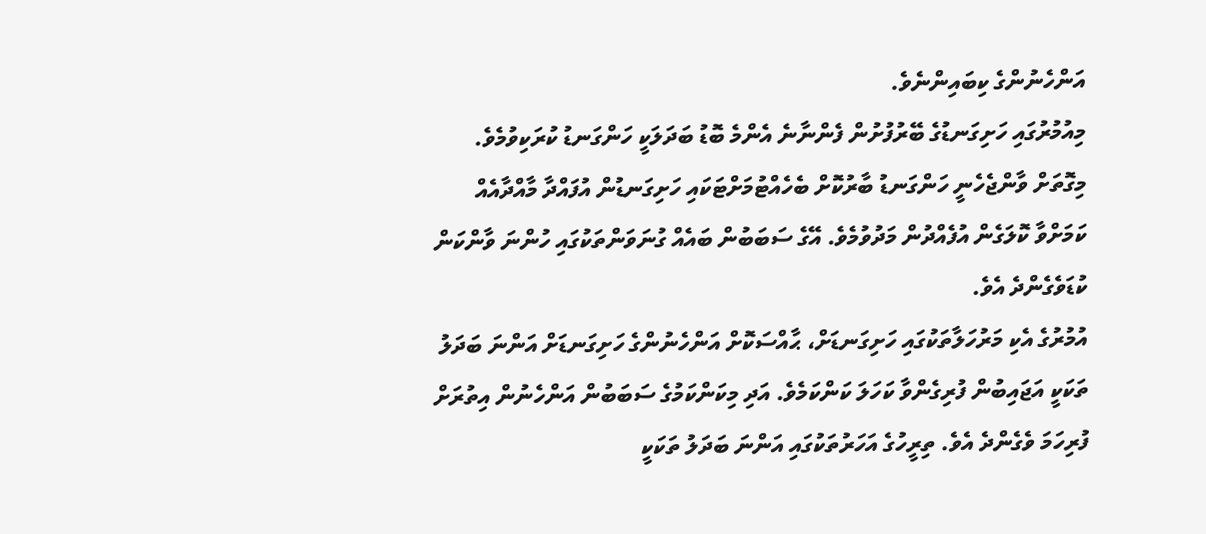އަންހެނުންގެ ކިބައިންނެވެ.
މިއުމުރުގައި ހަށިގަނޑުގެ ބޭރުފުށުން ފެންނާނެ އެންމެ ބޮޑު ބަދަލަކީ ހަންގަނޑު ކުރަކިވުމެވެ. މިގޮތަށް ވާންޖެހެނީ ހަންގަނޑު ބާރުކޮށް ބެހެއްޓުމަށްޓަކައި ހަށިގަނޑުން އުފައްދާ މާއްދާއެއް ކަމަށްވާ ކޮލަގެން އުފެއްދުން މަދުވުމެވެ. އޭގެ ސަބަބުން ބައެއް ގުނަވަންތަކުގައި ހުންނަ ވާންކަން ކުޑަވެގެންދެ އެވެ.
އުމުރުގެ އެކި މަރުހަލާތަކުގައި ހަށިގަނޑަށް، ޙާއްސަކޮށް އަންހެނުންގެ ހަށިގަނޑަށް އަންނަ ބަދަލު ތަކަކީ އަޖައިބުން ފުރިގެންވާ ކަހަލަ ކަންކަމެވެ. އަދި މިކަންކަމުގެ ސަބަބުން އަންހެނުން އިތުރަށް ފުރިހަމަ ވެގެންދެ އެވެ. ތިރީހުގެ އަހަރުތަކުގައި އަންނަ ބަދަލު ތަކަކީ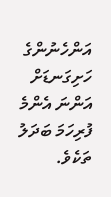އަންހެނުންގެ ހަށިގަނޑަށް އަންނަ އެންމެ ފުރިހަމަ ބަދަލު ތަކެވެ.